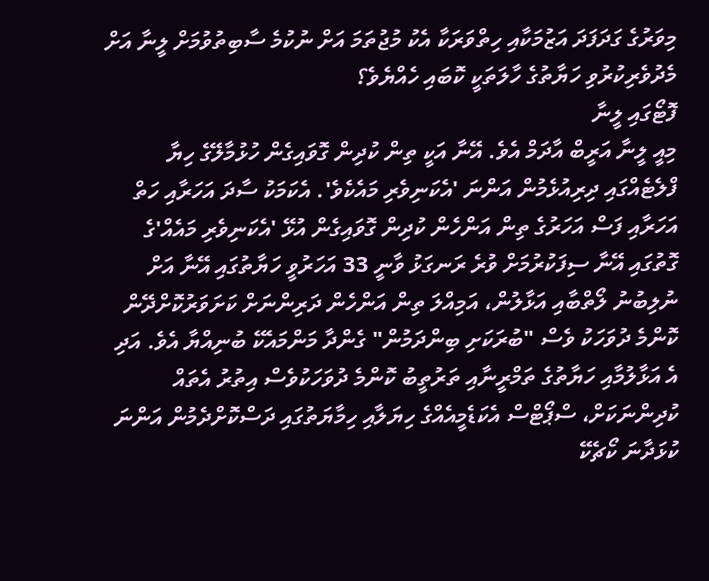މިވަރުގެ ގަދަފަދަ އަޒުމަކާއި ހިތްވަރަކާ އެކު މުޖުތަމަ އަށް ނުކުމެ ސާބިތުވުމަށް ލީނާ އަށް މެދުވެރިކުރުވި ހަޔާތުގެ ހާލަތަކީ ކޮބައި ހެއްޔެވެ؟
ފޮޓޯގައި ލީނާ
މިއީ ލީނާ އަރީބް އާދަމް އެވެ. އޭނާ އަކީ ތިން ކުދިން ގޮވައިގެން ހުޅުމާލޭގެ ހިޔާ ފްލެޓެއްގައި ދިރިއުޅެމުން އަންނަ 'އެކަނިވެރި މައެކެވެ'. އެކަމަކު ސާދަ އަހަރާއި ހަތް އަހަރާއި ފަސް އަހަރުގެ ތިން އަންހެން ކުދިން ގޮވައިގެން އުޅޭ 'އެކަނިވެރި މައެއް'ގެ ގޮތުގައި އޭނާ ސިފަކުރުމަށް ވުރެ ރަނގަޅު ވާނީ 33 އަހަރުވީ ހަޔާތުގައި އޭނާ އަށް ނުލިބުނު ލޯތްބާއި އަޅާލުން، އަމިއްލަ ތިން އަންހެން ދަރިންނަށް ކަށަވަރުކޮށްދޭން ކޮންމެ ދުވަހަކު ވެސް "ބުރަކަށި ބިންދަމުން" ގެންދާ މަންމައެކޭ ބުނިއްޔާ އެވެ. އަދި އެ އަޅާލުމާއި ހަޔާތުގެ ތަމްރީނާއި ތަރުތީބު ކޮންމެ ދުވަހަކުވެސް އިތުރު އެތައް ކުދިންނަކަށް، ސްޕޯޓްސް އެކަޑެމީއެއްގެ ހިޔަލާއި ހިމާޔަތުގައި ދަސްކޮށްދެމުން އަންނަ ކުޅަދާނަ ކޯޗެކޭ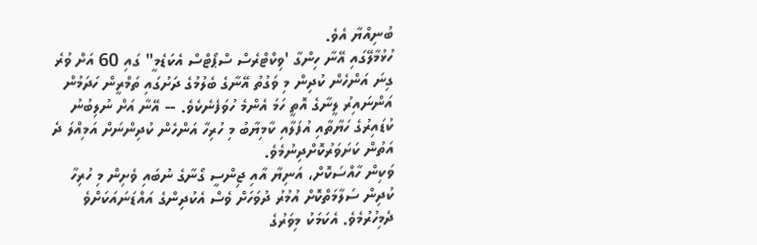ބުނިއްޔާ އެވެ.
ހުޅުމާލޭގައި އޭނާ ހިންގާ 'ވިކްޓްރެސް ސްޕޯޓްސް އެކަޑެމީ" ގައި 60 އަށް ވުރެ ގިނަ އަންހެން ކުދިން މި ވަގުތު އޭނާގެ ބެލުމުގެ ދަށުގައި ތަމްރީން ހަދަމުން އަންނައިރު ލީނާގެ އޮތީ ހަމަ އެންމެ ހުވަފެނެކެވެ. -- އޭނާ އަށް ނުލިބުނު ކުޑައިރުގެ ހަޔާތާއި އުފަލާއި ކާމިޔާބު މި ހުރިހާ އަންހެން ކުދިންނަށް އަމިއްލަ ދެ އަތުން ކަށަވަރުކޮށްދިނުމެވެ.
ވަކިން ހާއްސަކޮށް، އަނިޔާ އާއި ޖިންސީ ގޯނާގެ ނުބައި ވެށިން މި ހުރިހާ ކުދިން ސަލާމަތްކޮށް އުމުރު ދުވަހަށް ވެސް އެކުދިންގެ އައްޑަނައަކަށްވެ ދެމިހުރުމެވެ. އެކަމަކު މިވަރުގެ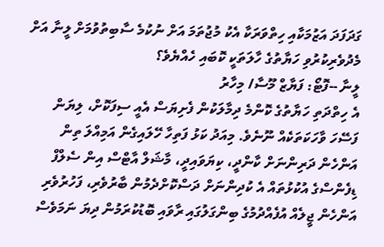ގަދަފަދަ އަޒުމަކާއި ހިތްވަރަކާ އެކު މުޖުތަމަ އަށް ނުކުމެ ސާބިތުވުމަށް ލީނާ އަށް މެދުވެރިކުރުވި ހަޔާތުގެ ހާލަތަކީ ކޮބައި ހެއްޔެވެ؟
ލީނާ --ފޮޓޯ: ފަޔާޒް މޫސާ/ މިހާރު
އެ ހިތްދަތި ހަޔާތުގެ ކޮންމެ ދިމާލަކުން ފެށިޔަސް އެއީ ސިފަކޮށް، ލިޔަން ފަސޭހަ ވާހަކަތަކެއް ނޫނެވެ. މިއަދު ކަޅު ފަތިހާ ހޭލައިގެން އަމިއްލަ ތިން އަންހެން ދަރިންނަށް ކާންދީ، ކިޔަވައިދީ، މާޝަލް އާޓްސް އިން ސެލްފް ޑިފެންސްގެ އުކުޅުތައް އެ ކުދިންނަށް ދަސްކޮށްދެމުން ބާރުވެރި، ފަހުރުވެރި އަންހެން ޖީލެއް އުފެއްދުމުގެ ބިންގަލުގައި ރާވައި ބޮޑުކުރަމުން ދިޔަ ނަމަވެސް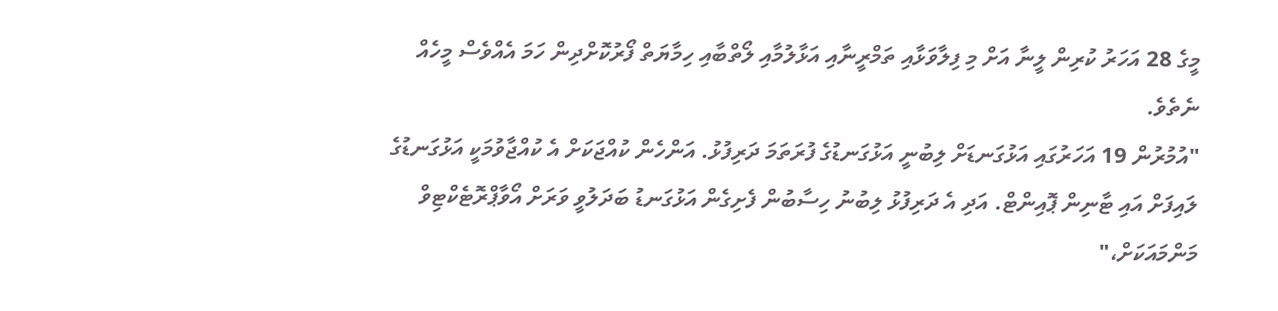މީގެ 28 އަހަރު ކުރިން ލީނާ އަށް މި ފިލާވަޅާއި ތަމްރީނާއި އަޅާލުމާއި ލޯތްބާއި ހިމާޔަތް ފޯރުކޮށްދިން ހަމަ އެއްވެސް މީހެއް ނެތެވެ.
"އުމުރުން 19 އަހަރުގައި އަޅުގަނޑަށް ލިބުނީ އަޅުގަނޑުގެ ފުރަތަމަ ދަރިފުޅު. އަންހެން ކުއްޖަކަށް އެ ކުއްޖާވުމަކީ އަޅުގަނޑުގެ ލައިފަށް އައި ޓާނިން ޕޮއިންޓް. އަދި އެ ދަރިފުޅު ލިބުނު ހިސާބުން ފެށިގެން އަޅުގަނޑު ބަދަލުވީ ވަރަށް އޯވާޕްރޮޓެކްޓިވް މަންމައަކަށް،"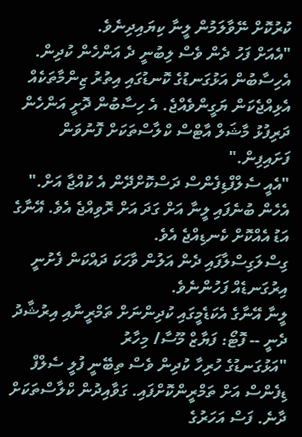ކުރުކޮށް ނޭވާލަމުން ލީނާ ކިޔައިދިނެވެ.
"އެއަށް ފަހު ދެން ވެސް ލިބުނީ ދެ އަންހެން ކުދިން. އެހިސާބުން އަޅުގަނޑުގެ ކޮނޑުގައި އިތުރު ޒިންމާތަކެއް އެޅިއްޖެކަން ޔަގީންވެއްޖެ. އެ ހިސާބުން ދޮށީ އަންހެން ދަރިފުޅު މާޝަލް އާޓްސް ކްލާސްތަކަށް ފޮނުވަން ފަށައިފިން."
"އެއީ ސެލްފްޑިފެންސް ދަސްކޮށްދޭން އެ ކުއްޖާ އަށް."
އެހެން ބުނެފައި ލީނާ އަށް ގަދަ އަށް ރޮވިއްޖެ އެވެ. އޭނާގެ އަޑު އެއްކޮށް ކެނޑިއްޖެ އެވެ.
ގިސްލަގިސްލާފައި ދެން އަލުން ވާހަކަ ދައްކަން ފެށުނީ އިރުގަނޑެއް ފަހުންނެވެ.
ލީނާ އޭނާގެ އެކަޑެމީގައި ކުދިންނަށް ތަމްރީނާއި އިރުޝާދު ދެނީ -- ފޮޓޯ: ފަޔާޒް މޫސާ/ މިހާރު
"އަޅުގަނޑުގެ ހުރިހާ ކުދިން ވެސް ތިބޭނީ ފުލީ ސެލްފް ޑިފެންސް އަށް ތަމްރީންކޮށްފައި. ގަވާއިދުން ކްލާސްތަކަށް ދާނެ. ފަސް އަހަރުގެ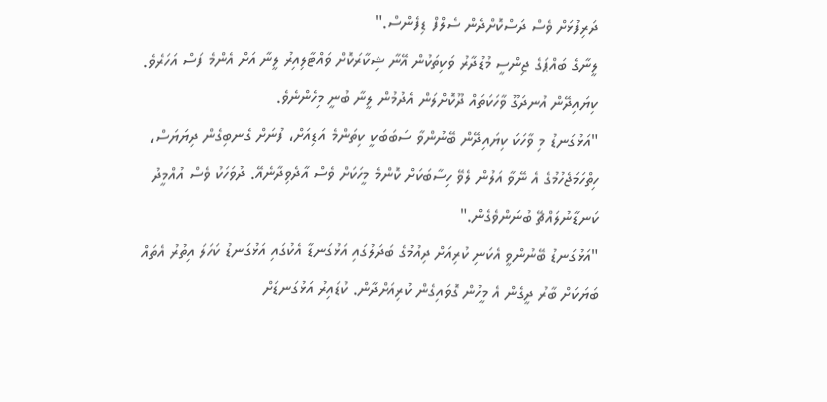ދަރިފުޅަށް ވެސް ދަސްކޮށްދެން ސެލްފް ޑިފެންސް."
ލީނާގެ ބައްޕަގެ ޖިންސީ މުޑުދާރު ވަކިތަކުން އޭނާ ޝިކާރަކޮށް ވައްޓާލިއިރު ލީނާ އަށް އެންމެ ފަސް އަހަރެވެ.
ކިޔައިދޭން އުނދަގޫ ވާހަކަތައް ދޫކޮށްލަން އެދުމުން ލީނާ ބުނީ މިހެންނެވެ.
"އަޅުގަނޑު މި ވާހަކަ ކިޔައިދޭން ބޭނުންވާ ސަބަބަކީ ކިތަންމެ އަޑިއަށް، ފުނަށް ގެނބިގެން ދިޔަޔަސް، ހިތްހަމަޖެހުމުގެ އެ ނޭވާ އަލުން ލެވޭ ހިސާބަކަށް ކޮންމެ މީހަކަށް ވެސް އާދެވިދާނެއޭ. ދުވަހަކު ވެސް އުއްމީދު ކަނޑާނުލައްޗޭ ބުނަންވެގެން."
"އަޅުގަނޑު ބޭނުންވީ އެކަނި ކުރިއަށް ދިއުމުގެ ބަދަލުގައި އަޅުގަނޑާ އެކުގައި އަޅުގަނޑު ކަހަލަ އިތުރު އެތައް ބަޔަކަށް ބާރު ދީގެން އެ މީހުން ގޮވައިގެން ކުރިއަށްދާން. ކުޑައިރު އަޅުގަނޑަށް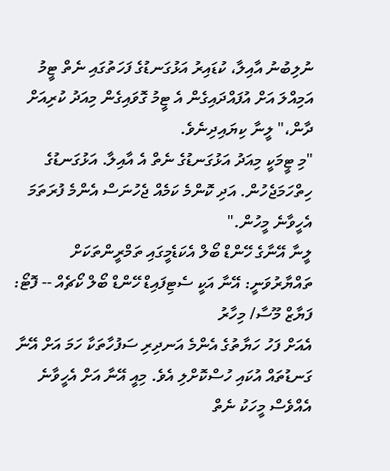ނުލިބުނު އާއިލާ، ކުޑައިރު އަޅުގަނޑުގެ ފަހަތުގައި ނެތް ޓީމު އަމިއްލަ އަށް އުފައްދައިގެން އެ ޓީމު ގޮވައިގެން މިއަދު ކުރިއަށް ދާން،" ލީނާ ކިޔައިދިނެވެ.
"މި ޓީމަކީ މިއަދު އަޅުގަނޑުގެ ނެތް އެ އާއިލާ. އަޅުގަނޑުގެ ހިތްހަމަޖެހުން. އަދި ކޮންމެ ކަމެއް ޖެހުނަސް އެންމެ ފުރަތަމަ އެހީވާނެ މީހުން."
ލީނާ އޭނާގެ ހޭންޑް ބޯލް އެކަޑެމީގައި ތަމްރީންތަކަށް ތައްޔާރުވަނީ: އޭނާ އަކީ ސެޓިފައިޑް ހޭންޑް ބޯލް ކޯޗެއް -- ފޮޓޯ: ފަޔާޒް މޫސާ/ މިހާރު
އެއަށް ފަހު ހަޔާތުގެ އެންމެ އަނދިރި ސަފުހާތަކާ ހަމަ އަށް އޭނާ ގަނޑުތައް އުކައި ހުސްކޮށްލި އެވެ. މިއީ އޭނާ އަށް އެހީވާނެ އެއްވެސް މީހަކު ނެތް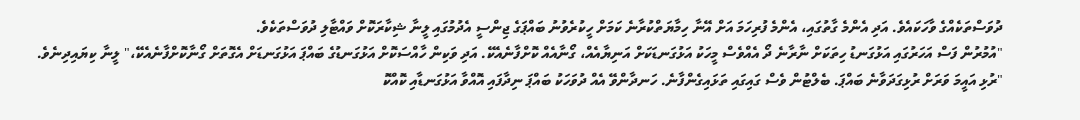ދުވަސްތަކެއްގެ ވާހަކައެވެ. އަދި އެންމެ ގާތުގައި، އެންމެ ފުރިހަމަ އަށް އޭނާ ހިމާޔަތްކުރާނެ ކަމަށް ހީކުރެވުނު ބައްޕަގެ ޖިންސީ އެދުމުގައި ލީނާ ޝިކާރަކޮށް ވައްޓާލި ދުވަސްތަކެވެ.
"އުމުރުން ފަސް އަހަރުގައި އަޅުގަނޑު ހިތަކަށް ނާރާނެ ދޯ އެއްވެސް މީހަކު އަޅުގަނޑަކަށް އަނިޔާއެއް، ގޯނާއެއް ކޮށްފާނެއެކޭ. އަދި ވަކިން ހާއްސަކޮށް އަޅުގަނޑުގެ ބައްޕަ އަޅުގަނޑަށް އެގޮތަށް ގޯނާކޮށްފާނެއެކޭ،" ލީނާ ކިޔައިދިނެވެ.
"ރުޅި އައީމަ ވަރަށް ރުޅިގަދަވާނެ ބައްޕަ. ބެލްޓުން ވެސް ގައިގައި ތަޅައިގެންފާނެ. ހަނދާންވޭ އެއް ދުވަހަކު ބައްޕަ ނިދާފައި އޮއްވާ އަޅުގަނޑާއި ކޮއްކޮ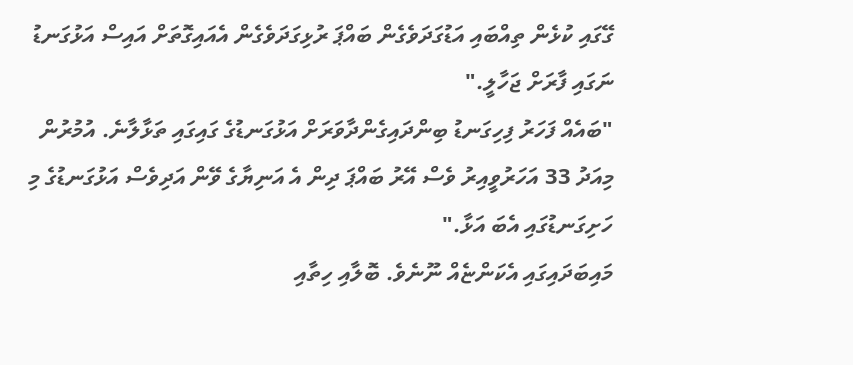ގޭގައި ކުޅެން ތިއްބައި އަޑުގަދަވެގެން ބައްޕަ ރުޅިގަދަވެގެން އެއައިގޮތަށް އައިސް އަޅުގަނޑު ނަގައި ފާރަށް ޖަހާލީ."
"ބައެއް ފަހަރު ފިހިގަނޑު ބިންދައިގެންދާވަރަށް އަޅުގަނޑުގެ ގައިގައި ތަޅާލާނެ. އުމުރުން މިއަދު 33 އަހަރުވީއިރު ވެސް އޭރު ބައްޕަ ދިން އެ އަނިޔާގެ ވޭން އަދިވެސް އަޅުގަނޑުގެ މި ހަށިގަނޑުގައި އެބަ އަޅާ."
މައިބަދައިގައި އެކަންޏެއް ނޫނެވެ. ބޮލާއި ހިތާއި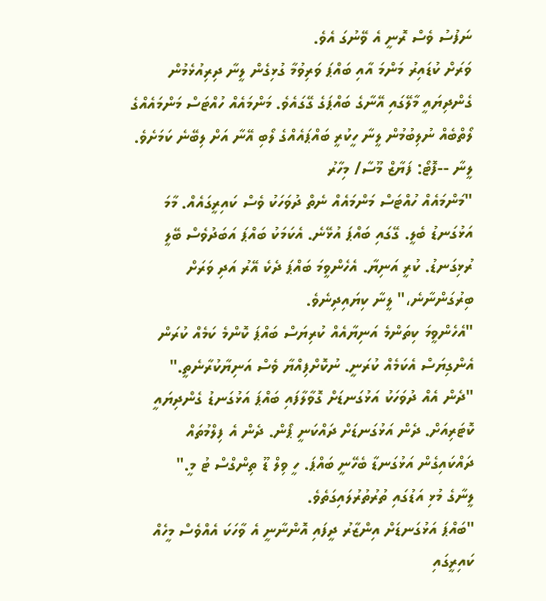ނަފުސު ވެސް ރޮނީ އެ ވޭނުގަ އެވެ.
ވަރަށް ކުޑައިރު މަންމަ އާއި ބައްޕަ ވަރިވުމާ ގުޅިގެން ލީނާ ދިރިއުޅެމުން ގެންދިޔައީ މާލޭގައި އޭނާގެ ބައްޕަގެ ގޭގައެވެ. މަންމައެއް ހުއްޓަސް މަންމައެއްގެ ލޯތްބެއް ނުލިބުމުން ލީނާ ހީކުރީ ބައްޕައެއްގެ ލޯބި އޭނާ އަށް ލިބޭނެ ކަމަށެވެ.
ލީނާ --ފޮޓޯ: ފަޔާޒް މޫސާ/ މިހާރު
"މަންމައެއް ހުއްޓަސް މަންމައެއް ނެތް ދުވަހަކު ވެސް ކައިރީގައެއް. މާމަ އަޅުގަނޑު ބެލީ. ގޭގައި ބައްޕަ އުޅޭނެ. އެކަމަކު ބައްޕަ އަބަދުވެސް ބޭލީ ރުޅިގަނޑު. ކުރީ އަނިޔާ. އެހެންވީމަ ބައްޕަ ދެކެ އޭރު އަދި ވަރަށް ބިރުގަންނާނެ،" ލީނާ ކިޔައިދިނެވެ.
"އެހެންވީމަ ކިތަންމެ އަނިޔާއެއް ކުރިޔަސް ބައްޕަ ކޮންމެ ކަމެއް ކުރަން އެންގިޔަސް އެކަމެއް ކުރަނީ. ނުކޮށްފިއްޔާ ވެސް އަނިޔާކުރާނެތީ."
"ދެން އެއް ދުވަހަކު އަޅުގަނޑަށް ގޮވާލާފައި ބައްޕަ އަޅުގަނޑު ގެންދިޔައީ ކޮޓަރިއަށް. ދެން އަޅުގަނޑަށް ދައްކަނީ ޕޯން. ދެން އެ ފިލްމުތައް ދައްކައިގެން އަޅުގަނޑާ ބެހޭނީ ބައްޕަ. ހީ ވިލް ޑޫ ތިންގްސް ޓު މީ."
ލީނާގެ މުޅި އަޑުގައި ތުރުތުރުލައިގަތެވެ.
"ބައްޕަ އަޅުގަނޑަށް އިންޒާރު ދީފައި އޮންނާނީ އެ ވާހަކަ އެއްވެސް މީހެއް ކައިރީގައި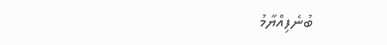ބުނެފިއްޔާމު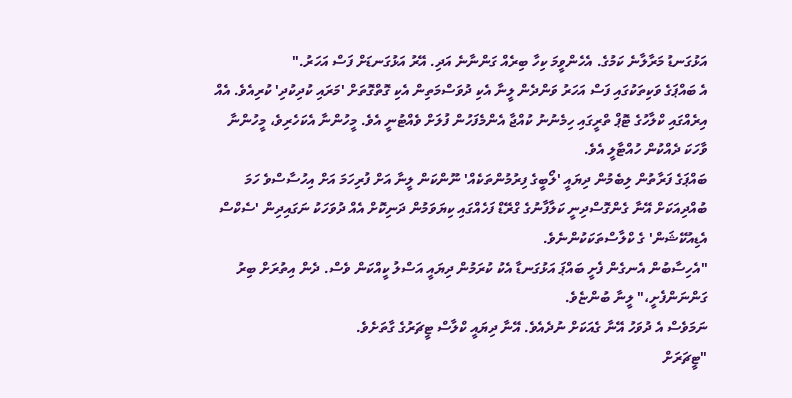އަޅުގަނޑު މަރާލާނެ ކަމުގެ. އެހެންވީމަ ކިހާ ބިރެއް ގަންނާނެ އަދި. އޭރު އަޅުގަނޑަށް ފަސް އަހަރު."
އެ ބައްޕަގެ ވަކިތަކުގައި ފަސް އަހަރު ވަންދެން ލީނާ އެކި ދުވަސްމަތިން އެކި ގޮތްގޮތަށް 'މަރައި ކުދިކުދި' ކުރިއެވެ. އެއް އިރެއްގައި ކްލާހުގެ ޓޮޕް ތްރީގައި ހިމެނުނު ކުއްޖާ އެންމެފަހުން ފުލަށް ވެއްޓުނީ އެވެ. މީހުންނާ އެކަހެރިވެ، މީހުންނާ ވާހަކަ ދެއްކުން ހުއްޓާލީ އެވެ.
ބައްޕަގެ ފަރާތުން ލިބެމުން ދިޔައީ 'ލޯބީގެ ފިރުމުންތަކެއް' ނޫންކަން ލީނާ އަށް ފުރިހަމަ އަށް އިހުސާސްވެ ހަމަ ބުއްދިއަކަށް އޭނާ ގެންގޮސްދިނީ ކަލާފާނުގެ ގްރޭޑް ފަހެއްގައި ކިޔަވަމުން ދަނިކޮށް އެއް ދުވަހަކު ނަގައިދިން 'ސެކްސް އެޑިއުކޭޝަން' ގެ ކްލާސްތަކަކުންނެވެ.
"އެހިސާބުން އެނގެން ފެށީ ބައްޕަ އަޅުގަނޑާ އެކު ކުރަމުން ދިޔައީ އަސްލު ކީއްކަން ވެސް. ދެން އިތުރަށް ބިރު ގަންނަންފެށީ،" ލީނާ ބުންޏެވެ.
ނަމަވެސް އެ ދުވަހު އޭނާ ގެއަކަށް ނުދެއެވެ. އޭނާ ދިޔައީ ކްލާސް ޓީޗަރުގެ ގާތަށެވެ.
"ޓީޗަރަށް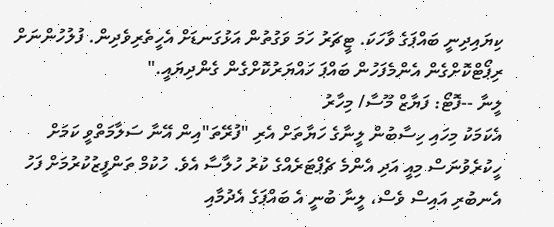ކިޔައިދިނީ ބައްޕަގެ ވާހަކަ. ޓީޗަރު ހަމަ ވަގުތުން އަޅުގަނޑަށް އެހީތެރިވެދިން. ފުލުހުންނަށް ރިޕޯޓްކޮށްގެން އެންމެފަހުން ބައްޕަ ހައްޔަރުކޮށްގެން ގެންދިޔައީ."
ލީނާ --ފޮޓޯ: ފަޔާޒް މޫސާ/ މިހާރު
އެކަމަކު މިހައި ހިސާބުން ލީނާގެ ހަޔާތަށް އެރި "ފުރޭތަ"އިން އޭނާ ސަލާމަތްވީ ކަމަށް ހީކުރެވުނަސް މިއީ އަދި އެންމެ ޗެޕްޓަރެއްގެ ކުރު ހުލާސާ އެވެ. ހުކުމް ތަންފީޒުކުރުމަށް ފަހު އެނބުރި އައިސް ވެސް، ލީނާ ބުނީ އެ ބައްޕަގެ އެދުމާއި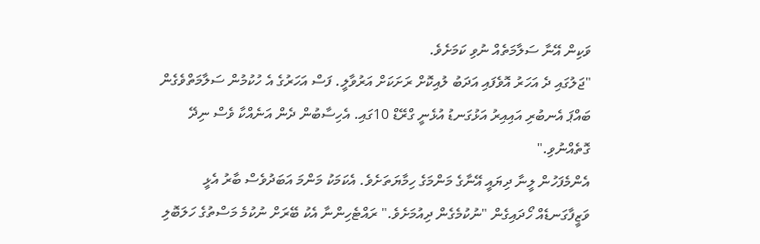ވަކިން އޭނާ ސަލާމަތެއް ނުވި ކަމަށެވެ.
"ޖަލުގައި ދެ އަހަރު އޮވެފައި އަދަބު ލުއިކޮށް ރަށަކަށް އަރުވާލީ. ފަސް އަހަރުގެ އެ ހުކުމުން ސަލާމަތްވެގެން ބައްޕަ އެނބުރި އައިއިރު އަޅުގަނޑު އުޅެނީ ގްރޭޑް 10ގައި. އެހިސާބުން ދެން އަނެއްކާ ވެސް ނިދޭ ގޮތެއްނުވި."
އެންމެފަހުން ލީނާ ދިޔައީ އޭނާގެ މަންމަގެ ހިމާޔަތަށެވެ. އެކަމަކު މަންމަ އަބަދުވެސް ބާރު އެޅީ ވަޒީފާގަނޑެއް ހޯދައިގެން "ނުކުމެގެން ދިއުމަށެވެ." ރައްޓެހިންނާ އެކު ބޭރަށް ނުކުމެ މަސްތުގެ ހަލަބޮލި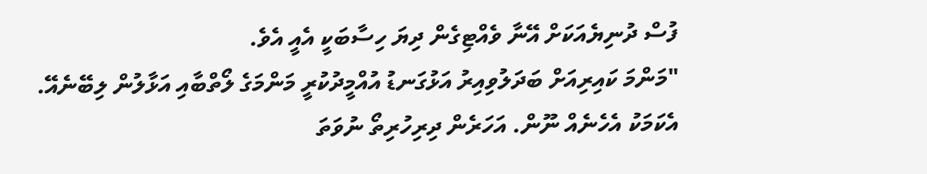ފުސް ދުނިޔެއަކަށް އޭނާ ވެއްޓިގެން ދިޔަ ހިސާބަކީ އެއީ އެވެ.
"މަންމަ ކައިރިއަށް ބަދަލުވިއިރު އަޅުގަނޑު އުއްމީދުކުރީ މަންމަގެ ލޯތްބާއި އަޅާލުން ލިބޭނެއޭ. އެކަމަކު އެހެނެއް ނޫން. އަހަރެން ދިރިހުރިތޯ ނުވަތަ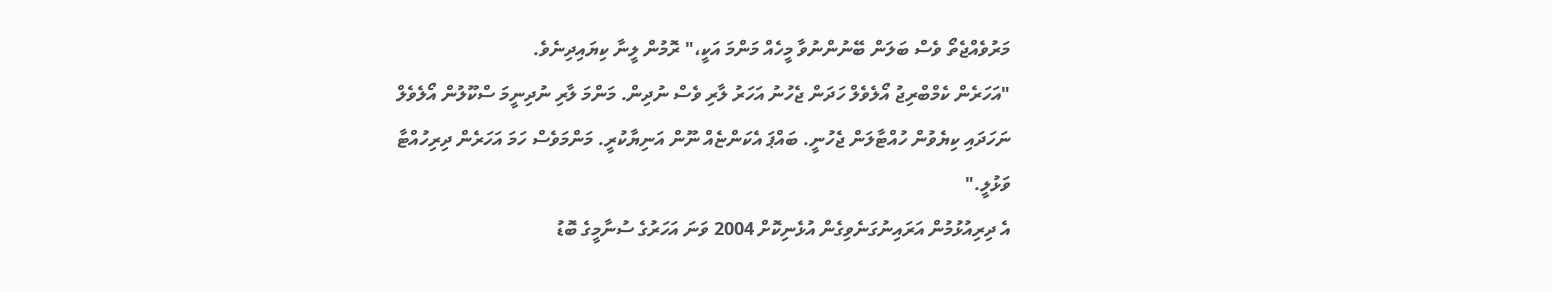މަރުވެއްޖެތޯ ވެސް ބަލަން ބޭނުންނުވާ މީހެއް މަންމަ އަކީ،" ރޮމުން ލީނާ ކިޔައިދިނެވެ.
"އަހަރެން ކެމްބްރިޖު އޯލެވެލް ހަދަން ޖެހުނު އަހަރު ލާރި ވެސް ނުދިން. މަންމަ ލާރި ނުދިނީމަ ސްކޫލުން އޯލެވެލް ނަހަދައި ކިޔެވުން ހުއްޓާލަން ޖެހުނީ. ބައްޕަ އެކަންޏެއް ނޫން އަނިޔާކުރީ. މަންމަވެސް ހަމަ އަހަރެން ދިރިހުއްޓާ ވަޅުލީ."
އެ ދިރިއުޅުމުން އަރައިނުގަނެވިގެން އުޅެނިކޮށް 2004 ވަނަ އަހަރުގެ ސުނާމީގެ ބޮޑު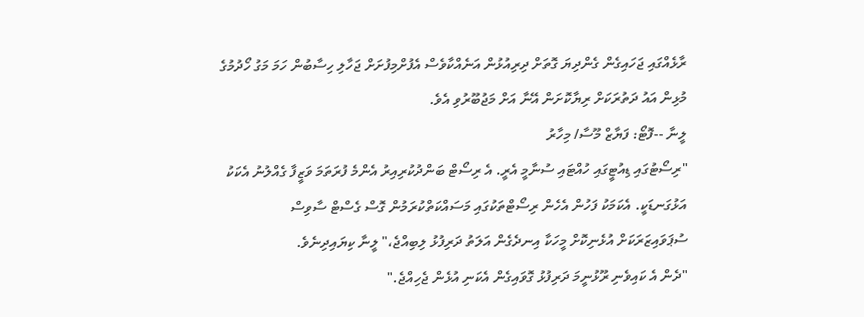ރާޅެއްގައި ޖަހައިގެން ގެންދިޔަ ގޮތަށް ދިރިއުޅުން އަނެއްކާވެސް އެފުށްމިފުށަށް ޖަހާލި ހިސާބުން ހަމަ މަގު ހޯދުމުގެ މުޅިން އައު ދަތުރަކަށް ރިޔާކޮށަން އޭނާ އަށް މަޖުބޫރުވި އެވެ.
ލީނާ --ފޮޓޯ: ފަޔާޒް މޫސާ/ މިހާރު
"ރިސޯޓުގައި ޑިއުޓީގައި ހުއްޓައި ސުނާމީ އެރީ. އެ ރިސޯޓް ބަންދުކުރިއިރު އެންމެ ފުރަތަމަ ވަޒީފާ ގެއްލުނު އެކަކު އަޅުގަނޑަކީ. އެކަމަކު ފަހުން އެހެން ރިސޯޓްތަކުގައި މަސައްކަތްކުރަމުން ގޮސް ގެސްޓް ސާވިސް ސުޕަވައިޒަރަކަށް އުޅެނިކޮށް މީހަކާ އިނދެގެން އަލަތު ދަރިފުޅު ލިބިއްޖެ،" ލީނާ ކިޔައިދިނެވެ.
"ދެން އެ ކައިވެނި ރޫޅުނީމަ ދަރިފުޅު ގޮވައިގެން އެކަނި އުޅެން ޖެހިއްޖެ."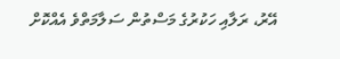އޭރު، ރަލާއި ހަކުރުގެ މަސްތުން ސަލާމަތްވެ އެއްކޮށް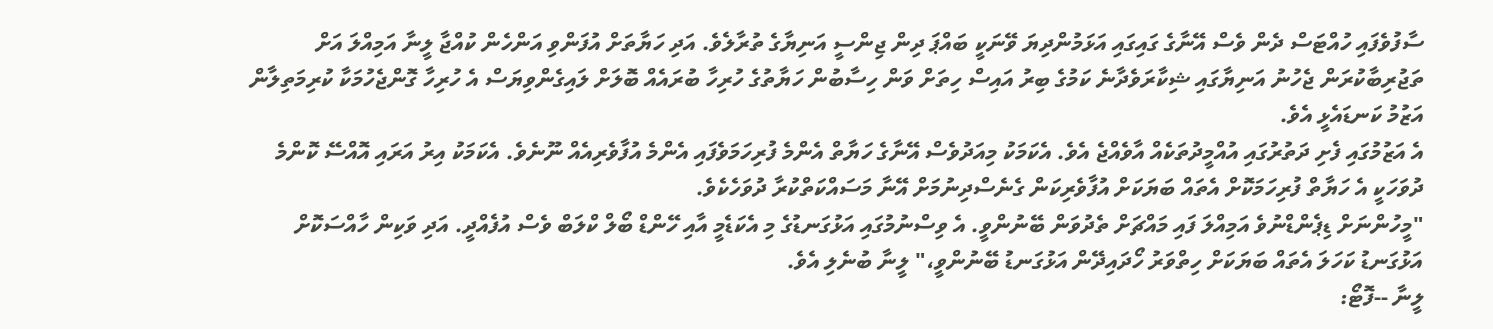ސާފުވެފައި ހުއްޓަސް ދެން ވެސް އޭނާގެ ގައިގައި އަޅަމުންދިޔަ ވޭނަކީ ބައްޕަ ދިން ޖިންސީ އަނިޔާގެ ތުރާލެވެ. އަދި ހަޔާތަށް އުފަންވި އަންހެން ކުއްޖާ ލީނާ އަމިއްލަ އަށް ތަޖުރިބާކުރަން ޖެހުނު އަނިޔާގައި ޝިކާރަވެދާނެ ކަމުގެ ބިރު އައިސް ހިތަށް ވަން ހިސާބުން ހަޔާތުގެ ހުރިހާ ބުރައެއް ބޮލަށް ލައިގެންވިޔަސް އެ ހުރިހާ ގޮންޖެހުމަކާ ކުރިމަތިލާން އަޒުމު ކަނޑައެޅީ އެވެ.
އެ އަޒުމުގައި ފެށި ދަތުރުގައި އުއްމީދުތަކެއް އާވެއްޖެ އެވެ. އެކަމަކު މިއަދުވެސް އޭނާގެ ހަޔާތް އެންމެ ފުރިހަމަވެފައި އެންމެ އުފާވެރިއެއް ނޫނެވެ. އެކަމަކު އިރު އަރައި އޮއްސޭ ކޮންމެ ދުވަހަކީ އެ ހަޔާތް ފުރިހަމަކޮށް އެތައް ބަޔަކަށް އުފާވެރިކަން ގެނެސްދިނުމަށް އޭނާ މަސައްކަތްކުރާ ދުވަހެކެވެ.
"މީހުންނަށް ޑިޕެންޑްނުވެ އަމިއްލަ ފައި މައްޗަށް ތެދުވަން ބޭނުންވީ. އެ ވިސްނުމުގައި އަޅުގަނޑުގެ މި އެކަޑެމީ އާއި ހޭންޑް ބޯލް ކްލަބް ވެސް އުފެއްދީ. އަދި ވަކިން ހާއްސަކޮށް އަޅުގަނޑު ކަހަލަ އެތައް ބަޔަކަށް ހިތްވަރު ހޯދައިދޭން އަޅުގަނޑު ބޭނުންވީ،" ލީނާ ބުނެލި އެވެ.
ލީނާ --ފޮޓޯ: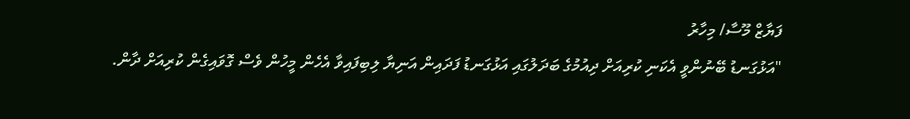ފަޔާޒް މޫސާ/ މިހާރު
"އަޅުގަނޑު ބޭނުންވީ އެކަނި ކުރިއަށް ދިއުމުގެ ބަދަލުގައި އަޅުގަނޑު ފަދައިން އަނިޔާ ލިބިފައިވާ އެހެން މީހުން ވެސް ގޮވައިގެން ކުރިއަށް ދާން.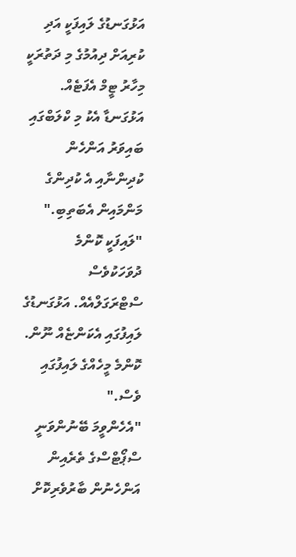އަޅުގަނޑުގެ ލައިފަކީ އަދި ކުރިއަށް ދިއުމުގެ މި ދަތުރަކީ މިހާރު ޓީމް އެފަޓެއް. އަޅުގަނޑާ އެކު މި ކްލަބްގައި ބައިވަރު އަންހެން ކުދިންނާއި އެ ކުދިންގެ މަންމައިން އެބަތިބި."
"ލައިފަކީ ކޮންމެ ދުވަހަކުވެސް ސްޓްރަގަލްއެއް. އަޅުގަނޑުގެ ލައިފުގައި އެކަންޏެއް ނޫން. ކޮންމެ މީހެއްގެ ލައިފުގައި ވެސް."
"އެހެންވީމަ ބޭނުންވަނީ ސްޕޯޓްސްގެ ތެރެއިން އަންހެނުން ބާރުވެރިކޮށް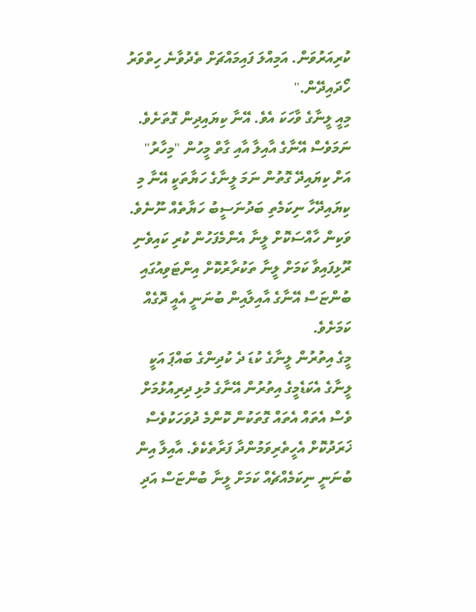ކުރިއަރުވަން. އަމިއްލަ ފައިމައްޗަށް ތެދުވާނެ ހިތްވަރު ހޯދައިދޭން."
މިއީ ލީނާގެ ވާހަކަ އެވެ. އޭނާ ކިޔައިދިން ގޮތަށެވެ. ނަމަވެސް އޭނާގެ އާއިލާ އާއި ގާތް މީހުން "މިހާރު" އަށް ކިޔައިދޭ ގޮތުން ނަމަ ލީނާގެ ހަޔާތަކީ އޭނާ މި ކިޔައިދޭހާ ނިކަމެތި ބަދުނަސީބު ހަޔާތެއް ނޫނެވެ. ވަކިން ހާއްސަކޮށް ލީނާ އެންމެފަހުން ކުރި ކައިވެނި ރޫޅިފައިވާ ކަމަށް ލީނާ ތަކުރާރުކޮށް އިންޓަވިއުގައި ބުންޏަސް އޭނާގެ އާއިލާއިން ބުނަނީ އެއީ ދޮގެއް ކަމަށެވެ.
މީގެ އިތުރުން ލީނާގެ ކުޑަ ދެ ކުދިންގެ ބައްޕަ އަކީ ލީނާގެ އެކަޑެމީގެ އިތުރުން އޭނާގެ މުޅި ދިރިއުޅުމަށް ވެސް އެތައް އެތައް ގޮތަކުން ކޮންމެ ދުވަހަކުވެސް ޚަރަދުކޮށް އެހީތެރިވަމުންދާ ފަރާތެކެވެ. އާއިލާ އިން ބުނަނީ ނިކަމެއްޗެއް ކަމަށް ލީނާ ބުންޏަސް އަދި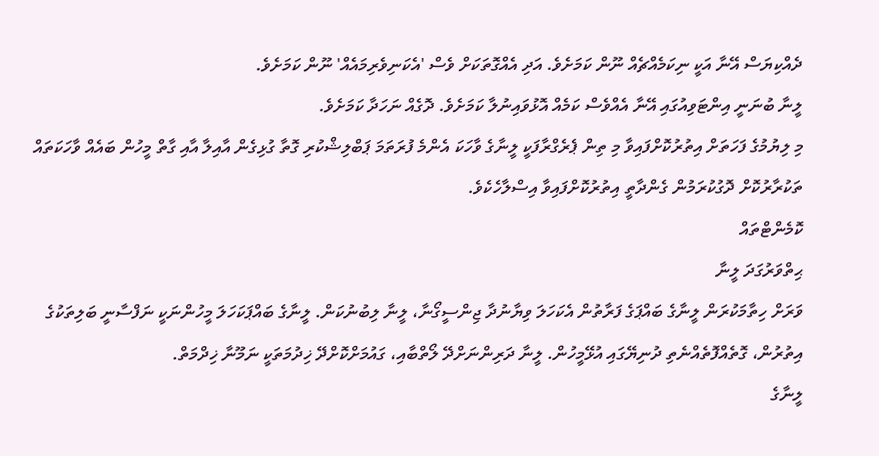ދެއްކިޔަސް އޭނާ އަކީ ނިކަމެއްޗެއް ނޫން ކަމަށެވެ. އަދި އެއްގޮތަކަށް ވެސް 'އެކަނިވެރިމައެއް' ނޫން ކަމަށެވެ.
ލީނާ ބުނަނީ އިންޓަވިއުގައި އޭނާ އެއްވެސް ކަމެއް އޮޅުވައިނުލާ ކަމަށެވެ. ދޮގެއް ނަހަދާ ކަމަށެވެ.
މި ލިޔުމުގެ ފަހަތަށް އިތުރުކޮށްފައިވާ މި ތިން ޕެރެގްރާފަކީ ލީނާގެ ވާހަކަ އެންމެ ފުރަތަމަ ޕަބްލިޝްކުރި ގޮތާ ގުޅިގެން އާއިލާ އާއި ގާތް މީހުން ބައެއް ވާހަކަތައް ތަކުރާރުކޮށް ދޮގުކުރަމުން ގެންދާތީ އިތުރުކޮށްފައިވާ އިސްލާހެކެވެ.
ކޮމެންޓްތައް
ޙިތްވަރުގަދަ ލީނާ
ވަރަށް ހިތާމަކުރަން ލީނާގެ ބައްޕަގެ ފަރާތުން އެކަހަލަ ވިޔާނުދާ ޖިންސީގޯނާ، ލީނާ ލިބުނުކަން. ލީނާގެ ބައްޕަކަހަލަ މީހުންނަކީ ނަފްސާނީ ބަލިތަކުގެ އިތުރުން، ގޮތެއްފޮތެއްނެތި ދުނިޔޭގައި އުޅޭމީހުން. ލީނާ ދަރިންނަށްދޭ ލޯތްބާއި، ގައުމަށްކޮށްދޭ ޚިދުމަތަކީ ނަމޫނާ ޚިދްމަތް.
ލީނާގެ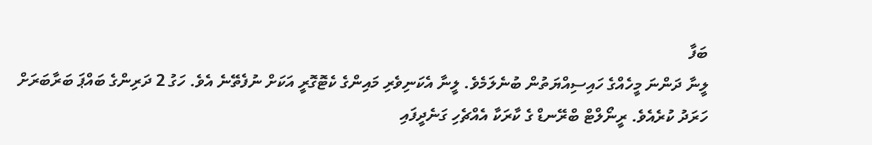ބަފާ
ލީނާ ދަންނަ މީހެއްގެ ހައިސިއްޔަތުން ބުނެލަމެވެ. ލީނާ އެކަނިވެރި މައިންގެ ކެޓޮގޮރީ އަކަށް ނުފެތޭނެ އެވެ. ހަގު 2 ދަރިންގެ ބައްޕަ ބަރާބަރަށް ހަރަދު ކުރެއެވެ. ރީނޯލްޓް ބްރޭނޑް ގެ ކާރަކާ އެއްޗެހި ގަނެދީފައި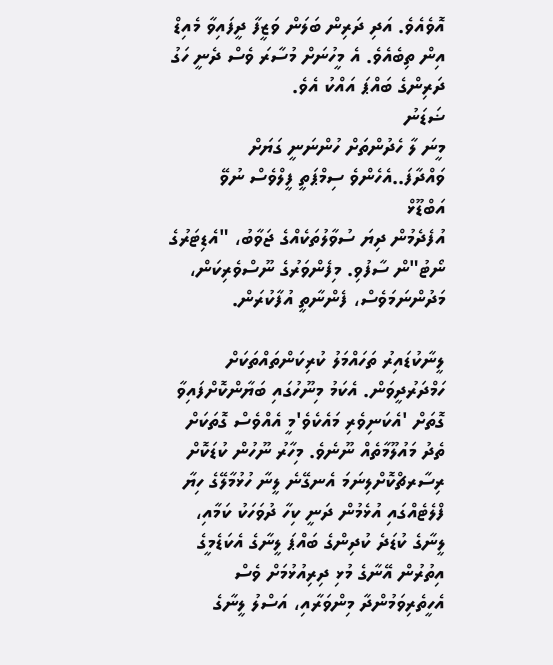އޮވެއެވެ. އަދި ދަރިން ބަލަން ވަޒީފާ ދީފައިވާ މެއިޑް އިން ތިބެއެވެ. އެ މީހުނަށް މުސާރަ ވެސް ދެނީ ހަގު ދަރިންގެ ބައްޕަ އައްކު އެވެ.
ޟަޑަނު
މީނަ ލާ ހެދުންތަށް ހުންނަނީ ގަޔަށް ވައްދާފަ..އެހެންވެ ސިމްޕަތީ ފީލްވެސް ނުވޭ
އަބްޑޫޅް
އުފެދެމުން ދިޔަ ސުވާލުތަކެއްގެ ޖަވާބު، "އެޑިޓަރުގެ ނޯޓު"ން ސާފުވި. މިފެންވަރުގެ ނޫސްވެރިކަން، މަދުންނަމަވެސް، ފެންނާތީ އުފާކުރަން.

ލީނާކުޑައިރު ތަހައްމަލު ކުރިކަންތައްތަކަށް ހަމްދަރުދީވަން. އެކަމު މިނޫހުގައި ބަޔާންކޮށްފައިވާ ގޮތަށް 'އެކަނިވެރި މައެކެވެ'މީ އެއްވެސް ގޮތަކަށް ތެދު މައުލޫމާތެއް ނޫނެވެ. މިހާރު ނޫހުން ކުޑަކޮށް ރިސާރޗްކޮށްލިނަމަ އެނގޭނެ ލީނާ ހުޅުމާލޭގެ ހިޔާ ފްލެޓެއްގައި އުޅެމުން ދަނީ ކިހާ ދުވަހަކު ކަމާއި، ލީނާގެ ކުޑަދެ ކުދިންގެ ބައްޕަ ލީނާގެ އެކަޑެމީގެ އިތުރުން އޭނާގެ މުޅި ދިރިއުޅުމަށް ވެސް އެހީތެރިވަމުންދާ މިންވަރާއި، އަސްލު ލީނާގެ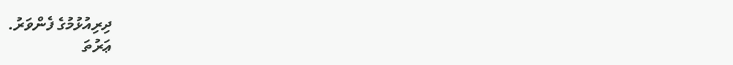ދިރިއުޅުމުގެ ފެންވަރު.
ޢަރުތަ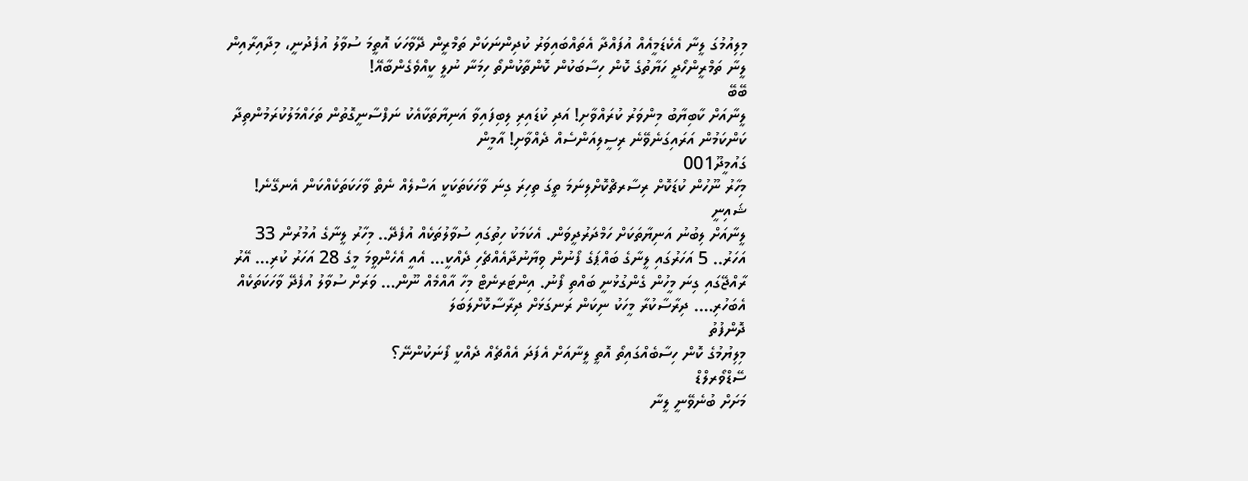މިލިއުމުގަ ލީނާ އެކެޑަމީއެއް އުފައްދާ އެތައްބައިވަރު ކުދިންނަކަށް ތަމްރީން ދޭވާހަކަ އޮތީމަ ސުވާލު އުފެދުނީ، މިދާއިރާއިން ލީނާ ތަމްރީންހޯދީ ހަޔާތުގެ ކޮން ހިސާބަކުން ކޮންތާކުންތޯ ހިމަނާ ނުލީ ކީއްވެގެންބާއޭ!
ބޭބޭ
ލީނާއަށް ކާބިޔާބު މިންވަރު ކުރައްވާށި! އަދި ކުޑައިރި ލިބިފައިވާ އަނިޔާތަކާއެކު ނަފްސާނީގޮތުން ތަހައްމަލުކުރަމުންތިދާ ކަންކަމުން އަރައިގަނެވޭނެ ރިސީލިއަންސެއް ދެއްވާށި! އާމީން
ގައުމީދޫ001
މިހާރު ނޫހުން ކުޑަކޮށް ރިސާރޗްކޮށްލިނަމަ ތީގަ ތިހިރަ ގިނަ ވާހަކަތަކަކީ އަސްލެއް ނެތް ވާހަކަތަކެއްކަން އެނގޭނެ!
ޝައިނީ
ލީނާއަށް ލިބުނު އަނިޔާތަކަށް ހަމްދަރުދީވަން. އެކަމަކު ހިތުގައި ސުވާލުތަކެއް އުފެދޭ.. މިހާރު ލީނާގެ އުމުރުން 33 އަހަރު.. 5 އަހަރުގައި ލީނާގެ ބައްޕަގެ ފޯނުން ވިޔާނުދާއެއްޗެހި ދެއްކީ… އެއީ އެހެންވީމަ މީގެ 28 އަހަރު ކުރި… އޭރު ރާއްޖޭގައި ގިނަ މީހުން ގެންގުޅުނީ ބައްތި ފޯނު. އިންޓަރނެޓް މިހާ އާއްމެއް ނޫން… ވަރަށް ސުވާލު އުފެދޭ ވާހަކަތަކެއް އެބަހުރި…. ދިރާސާކުރާ މީހަކު ނިކަން ރަނގަޅަށް ދިރާސާކޮށްލަބަލަ
ދޮންފުތު
މިލިޔުމުގެ ކޮން ހިސާބެއްގައިތޯ އޮތީ ލީނާއަށް އެފަދަ އެއްޗެއް ދެއްކީ ފޯނަކުންނޭ؟
ސޭޑްވޯރލްޑް
މަށަށް ބުނެވޭނީ ލީނާ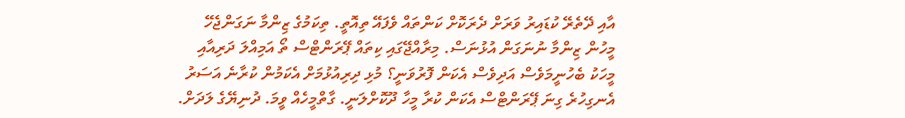އާއި ދޭތެރޭ ކުޑައިރު ވަރަށް ދެރަކޮށް ކަންތައް ވެފައޭ ތިއޮތީ. ތިކަމުގެ ޒިންމާ ނަގަންޖެހޭ މީހުން ޒިންމާ ނުނަގަން އުޅުނަސް. މިރާއްޖޭގައި ކިތައް ޕޭރަންޓްސް ތޯ އަމިއްލަ ދަރިއާއި މީހަކު ބެހުނީމަވެސް އަދިވެސް އެކަން ފޮރުވަނީ؟ މުޅި ދިރިއުޅުމަށް އެކަމުން ކުރާނެ އަސަރު އެނގިހުރެ ގިނަ ޕޭރަންޓްސް އެކަން ކުރާ މީހާ ދޫކޮށްލަނީ. ގާތްމީހެއް ވީމަ. ދުނިޔޭގެ ލަދަށް.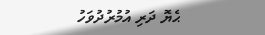ޙެޔޮ ދަރި އުމުރުދުވަހު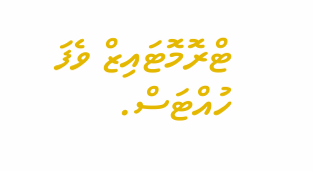ޓްރޮމޮޓައިޒް ވެފަ ހުއްޓަސް.